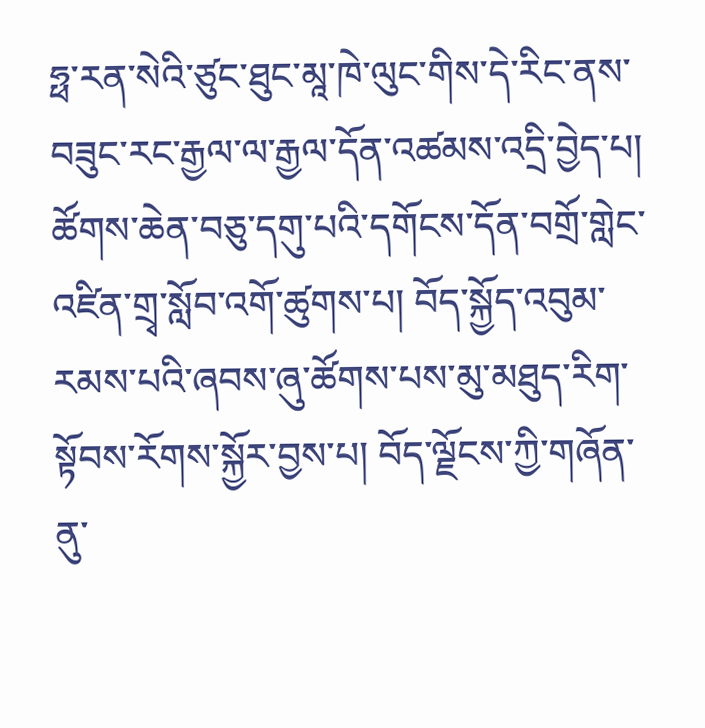ཧྥ་རན་སེའི་ཙུང་ཐུང་མཱ་ཁེ་ལུང་གིས་དེ་རིང་ནས་བཟུང་རང་རྒྱལ་ལ་རྒྱལ་དོན་འཚམས་འདྲི་བྱེད་པ། ཚོགས་ཆེན་བཅུ་དགུ་པའི་དགོངས་དོན་བགྲོ་གླེང་འཛིན་གྲྭ་སློབ་འགོ་ཚུགས་པ། བོད་སྐྱོད་འབུམ་རམས་པའི་ཞབས་ཞུ་ཚོགས་པས་མུ་མཐུད་རིག་སྟོབས་རོགས་སྐྱོར་བྱས་པ། བོད་ལྗོངས་ཀྱི་གཞོན་ནུ་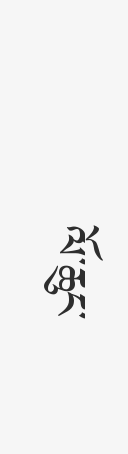ལོ་ཆུང་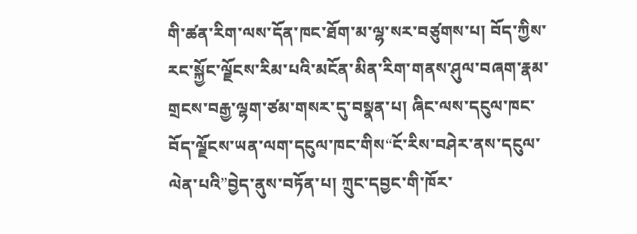གི་ཚན་རིག་ལས་དོན་ཁང་ཐོག་མ་ལྷ་སར་བཙུགས་པ། བོད་ཀྱིས་རང་སྐྱོང་ལྗོངས་རིམ་པའི་མངོན་མིན་རིག་གནས་ཤུལ་བཞག་རྣམ་གྲངས་བརྒྱ་ལྷག་ཙམ་གསར་དུ་བསྣན་པ། ཞིང་ལས་དངུལ་ཁང་བོད་ལྗོངས་ཡན་ལག་དངུལ་ཁང་གིས“ངོ་རིས་བཤེར་ནས་དངུལ་ལེན་པའི”བྱེད་ནུས་བཏོན་པ། ཀྲུང་དབྱང་གི་ཁོར་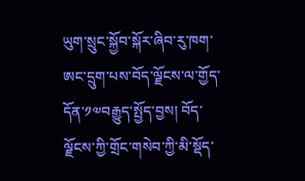ཡུག་སྲུང་སྐྱོབ་སྐོར་ཞིབ་རུ་ཁག་ཨང་དྲུག་པས་བོད་ལྗོངས་ལ་གྱོད་དོན་༡༧བརྒྱུད་སྤྱོད་བྱས། བོད་ལྗོངས་ཀྱི་གྲོང་གསེབ་ཀྱི་མི་སྡོད་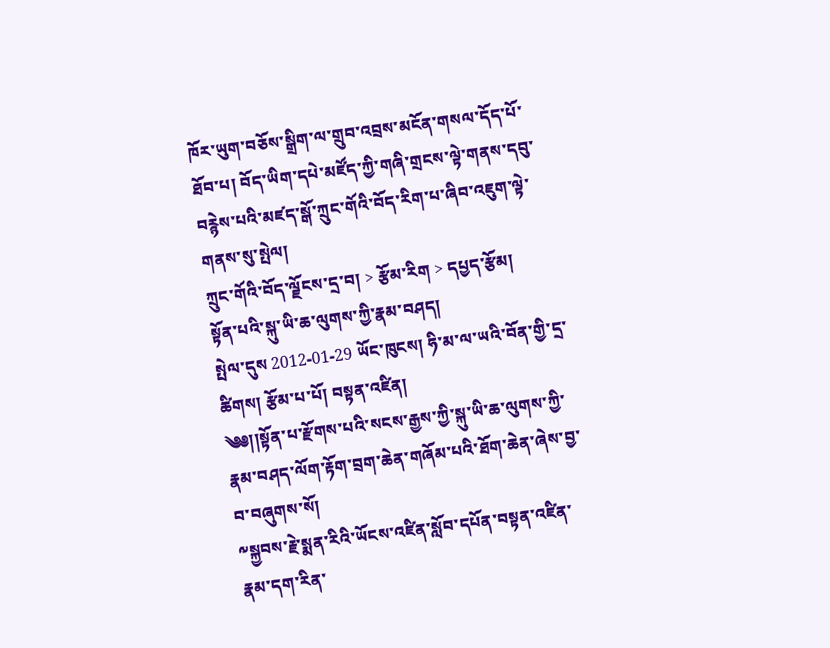ཁོར་ཡུག་བཅོས་སྒྲིག་ལ་གྲུབ་འབྲས་མངོན་གསལ་དོད་པོ་ཐོབ་པ། བོད་ཡིག་དཔེ་མཛོད་ཀྱི་གཞི་གྲངས་ལྟེ་གནས་དབུ་བརྙེས་པའི་མཛད་སྒོ་ཀྲུང་གོའི་བོད་རིག་པ་ཞིབ་འཇུག་ལྟེ་གནས་སུ་སྤེལ།
ཀྲུང་གོའི་བོད་ལྗོངས་དྲ་བ། > རྩོམ་རིག > དཔྱད་རྩོམ།
སྟོན་པའི་སྐུ་ཡི་ཆ་ལུགས་ཀྱི་རྣམ་བཤད།
སྤེལ་དུས 2012-01-29 ཡོང་ཁུངས། ཧི་མ་ལ་ཡའི་བོན་གྱི་དྲ་ཚིགས། རྩོམ་པ་པོ། བསྟན་འཛིན།
༄༅།།སྟོན་པ་རྫོགས་པའི་སངས་རྒྱས་ཀྱི་སྐུ་ཡི་ཆ་ལུགས་ཀྱི་རྣམ་བཤད་ལོག་རྟོག་བྲག་ཆེན་གཞོམ་པའི་ཐོག་ཆེན་ཞེས་བྱ་བ་བཞུགས་སོ།
༸སྐྱབས་རྗེ་སྨན་རིའི་ཡོངས་འཛིན་སློབ་དཔོན་བསྟན་འཛིན་རྣམ་དག་རིན་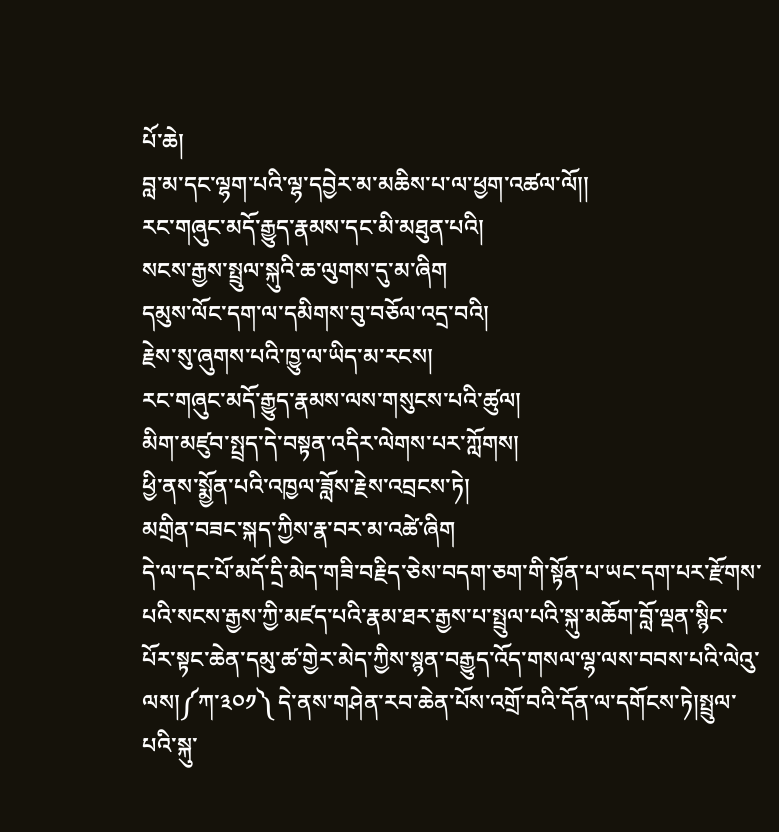པོ་ཆེ།
བླ་མ་དང་ལྷག་པའི་ལྷ་དབྱེར་མ་མཆིས་པ་ལ་ཕྱག་འཚལ་ལོ།།
རང་གཞུང་མདོ་རྒྱུད་རྣམས་དང་མི་མཐུན་པའི།
སངས་རྒྱས་སྤྲུལ་སྐུའི་ཆ་ལུགས་དུ་མ་ཞིག
དམུས་ལོང་དག་ལ་དམིགས་བུ་བཅོལ་འདྲ་བའི།
རྗེས་སུ་ཞུགས་པའི་ཁྱུ་ལ་ཡིད་མ་རངས།
རང་གཞུང་མདོ་རྒྱུད་རྣམས་ལས་གསུངས་པའི་ཚུལ།
མིག་མཛུབ་སྤྲད་དེ་བསྟན་འདིར་ལེགས་པར་ཀློགས།
ཕྱི་ནས་སྨྱོན་པའི་འཁྱལ་ཟློས་རྗེས་འབྲངས་ཏེ།
མགྲིན་བཟང་སྐད་ཀྱིས་རྣ་བར་མ་འཚེ་ཞིག
དེ་ལ་དང་པོ་མདོ་དྲི་མེད་གཟི་བརྗིད་ཅེས་བདག་ཅག་གི་སྟོན་པ་ཡང་དག་པར་རྫོགས་པའི་སངས་རྒྱས་ཀྱི་མཛད་པའི་རྣམ་ཐར་རྒྱས་པ་སྤྲུལ་པའི་སྐུ་མཆོག་བློ་ལྡན་སྙིང་པོར་སྟང་ཆེན་དམུ་ཚ་གྱེར་མེད་ཀྱིས་སྙན་བརྒྱུད་འོད་གསལ་ལྷ་ལས་བབས་པའི་ལེའུ་ལས།༼ཀ་༣༠༡༽ དེ་ནས་གཤེན་རབ་ཆེན་པོས་འགྲོ་བའི་དོན་ལ་དགོངས་ཏེ།སྤྲུལ་པའི་སྐུ་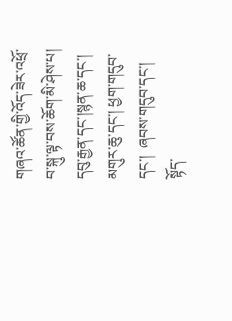གཞའ་ཚོན་གྱི་འོད་ཟེར་འཕྲོ་བ་སྐུ་ལྟ་བས་ཆོག་མི་ཤེས་པ། དབུ་རྒྱན་དང་།སྙན་ཆ་དང་། མགུར་ཆུ་དང་། ཕྱག་གདུབ་དང་།  ཞབས་གདུབ་དང་། སྟོད་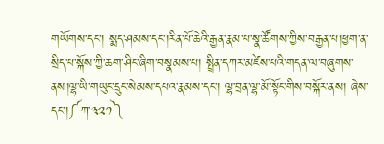གཡོགས་དང་། སྨད་ཤམས་དང་།རིན་པོ་ཆེའི་རྒྱན་རྣམ་པ་སྣ་ཚོགས་ཀྱིས་བརྒྱན་པ།ཕྱག་ན་སྲིད་པ་སྐོས་ཀྱི་ཆག་ཤིང་ཞིག་བསྣམས་པ། སྤྲིན་དཀར་མཛེས་པའི་གདན་ལ་བཞུགས་ནས།ལྷ་ཡི་གཡུང་དྲུང་སེམས་དཔའ་རྣམས་དང་། ལྷ་བྲན་ལྷ་མོ་སྟོང་གིས་བསྐོར་ནས། ཞེས་དང་།༼ཀ་༣༢༡༽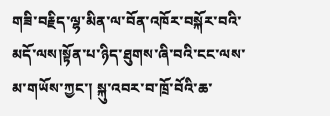གཟི་བརྗིད་ལྷ་མིན་ལ་བོན་འཁོར་བསྐོར་བའི་མདོ་ལས།སྟོན་པ་ཉིད་ཐུགས་ཞི་བའི་ངང་ལས་མ་གཡོས་ཀྱང་། སྐུ་འབར་བ་ཁྲོ་བོའི་ཆ་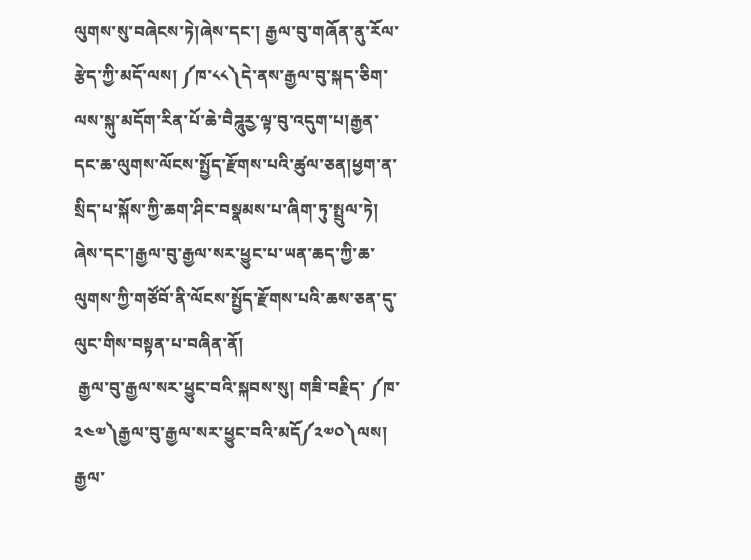ལུགས་སུ་བཞེངས་ཏེ།ཞེས་དང་། རྒྱལ་བུ་གཞོན་ནུ་རོལ་རྩེད་ཀྱི་མདོ་ལས། ༼ཁ་༨༨༽དེ་ནས་རྒྱལ་བུ་སྐད་ཅིག་ལས་སྐུ་མདོག་རིན་པོ་ཆེ་བཻཌཱུརྱ་ལྟ་བུ་འདུག་པ།རྒྱན་དང་ཆ་ལུགས་ལོངས་སྤྱོད་རྫོགས་པའི་ཚུལ་ཅན།ཕྱག་ན་སྲིད་པ་སྐོས་ཀྱི་ཆག་ཤིང་བསྣམས་པ་ཞིག་ཏུ་སྤྲུལ་ཏེ། ཞེས་དང་།རྒྱལ་བུ་རྒྱལ་སར་ཕྱུང་པ་ཡན་ཆད་ཀྱི་ཆ་ལུགས་ཀྱི་གཙོབོ་ནི་ལོངས་སྤྱོད་རྫོགས་པའི་ཆས་ཅན་དུ་ལུང་གིས་བསྟན་པ་བཞིན་ནོ།
 རྒྱལ་བུ་རྒྱལ་སར་ཕྱུང་བའི་སྐབས་སུ། གཟི་བརྗིད་ ༼ཁ་༢༤༧༽རྒྱལ་བུ་རྒྱལ་སར་ཕྱུང་བའི་མདོ༼༢༧༠༽ལས། རྒྱལ་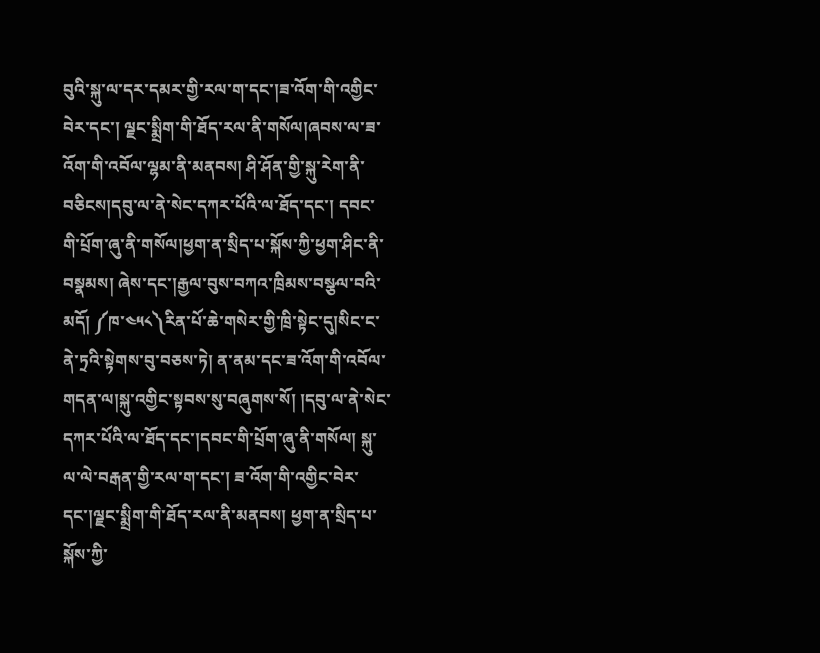བུའི་སྐུ་ལ་དར་དམར་གྱི་རལ་ག་དང་།ཟ་འོག་གི་འགྱིང་བེར་དང་། ལྗང་སྨྲིག་གི་ཐོད་རལ་ནི་གསོལ།ཞབས་ལ་ཟ་འོག་གི་འབོལ་ལྷམ་ནི་མནབས། ཤི་ཤོན་གྱི་སྐུ་རེག་ནི་བཅིངས།དབུ་ལ་ནེ་སེང་དཀར་པོའི་ལ་ཐོད་དང་། དབང་གི་པྲོག་ཞུ་ནི་གསོལ།ཕྱག་ན་སྲིད་པ་སྐོས་ཀྱི་ཕྱག་ཤིང་ནི་བསྣམས། ཞེས་དང་།རྒྱལ་བུས་བཀའ་ཁྲིམས་བསྩལ་བའི་མདོ། ༼ཁ་༤༥༨༽རིན་པོ་ཆེ་གསེར་གྱི་ཁྲི་སྟེང་དུ།སིང་ང་ནེ་ཏྲའི་སྟེགས་བུ་བཅས་ཏེ། ན་ནམ་དང་ཟ་འོག་གི་འབོལ་གདན་ལ།སྐུ་འགྱིང་སྟབས་སུ་བཞུགས་སོ། །དབུ་ལ་ནེ་སེང་དཀར་པོའི་ལ་ཐོད་དང་།དབང་གི་པྲོག་ཞུ་ནི་གསོལ། སྐུ་ལ་ལེ་བརྒན་གྱི་རལ་ག་དང་། ཟ་འོག་གི་འགྱིང་བེར་དང་།ལྗང་སྨྲིག་གི་ཐོད་རལ་ནི་མནབས། ཕྱག་ན་སྲིད་པ་སྐོས་ཀྱི་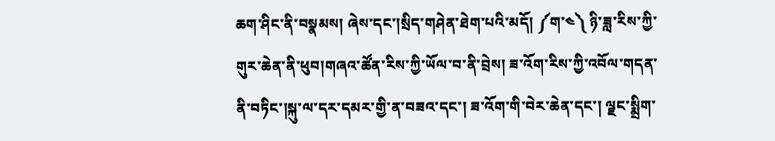ཆག་ཤིང་ནི་བསྣམས། ཞེས་དང་།སྲིད་གཤེན་ཐེག་པའི་མདོ། ༼ག་༤༽ ཉི་ཟླ་རིས་ཀྱི་གུར་ཆེན་ནི་ཕུབ།གཞའ་ཚོན་རིས་ཀྱི་ཡོལ་བ་ནི་བྲེས། ཟ་འོག་རིས་ཀྱི་འབོལ་གདན་ནི་བཏིང་།སྐུ་ལ་དར་དམར་གྱི་ན་བཟའ་དང་། ཟ་འོག་གི་བེར་ཆེན་དང་། ལྗང་སྨྲིག་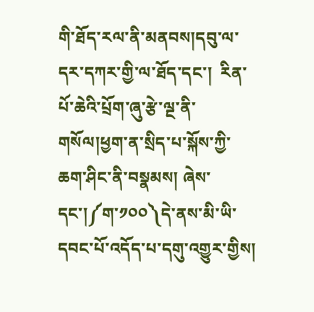གི་ཐོད་རལ་ནི་མནབས།དབུ་ལ་དར་དཀར་གྱི་ལ་ཐོད་དང་།  རིན་པོ་ཆེའི་པྲོག་ཞུ་རྩེ་ལྔ་ནི་གསོལ།ཕྱག་ན་སྲིད་པ་སྐོས་ཀྱི་ཆག་ཤིང་ནི་བསྣམས། ཞེས་དང་།༼ག་༡༠༠༽དེ་ནས་མི་ཡི་དབང་པོ་འདོད་པ་དགུ་འགྱུར་གྱིས།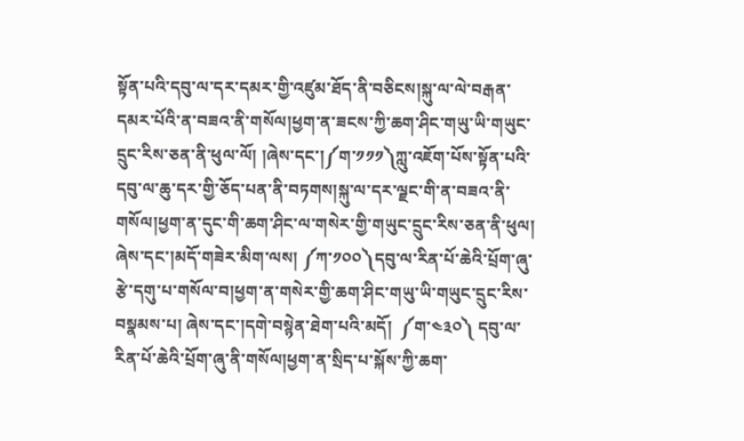སྟོན་པའི་དབུ་ལ་དར་དམར་གྱི་འཛུམ་ཐོད་ནི་བཅིངས།སྐུ་ལ་ལེ་བརྒན་དམར་པོའི་ན་བཟའ་ནི་གསོལ།ཕྱག་ན་ཟངས་ཀྱི་ཆག་ཤིང་གཡུ་ཡི་གཡུང་དྲུང་རིས་ཅན་ནི་ཕུལ་ལོ། །ཞེས་དང་།༼ག་༡༡༡༽ཀླུ་འཇོག་པོས་སྟོན་པའི་དབུ་ལ་ཆུ་དར་གྱི་ཅོད་པན་ནི་བཏགས།སྐུ་ལ་དར་ལྗང་གི་ན་བཟའ་ནི་གསོལ།ཕྱག་ན་དུང་གི་ཆག་ཤིང་ལ་གསེར་གྱི་གཡུང་དྲུང་རིས་ཅན་ནི་ཕུལ། ཞེས་དང་།མདོ་གཟེར་མིག་ལས། ༼ཀ་༡༠༠༽དབུ་ལ་རིན་པོ་ཆེའི་པྲོག་ཞུ་རྩེ་དགུ་པ་གསོལ་བ།ཕྱག་ན་གསེར་གྱི་ཆག་ཤིང་གཡུ་ཡི་གཡུང་དྲུང་རིས་བསྣམས་པ། ཞེས་དང་།དགེ་བསྙེན་ཐེག་པའི་མདོ།  ༼ག་༤༣༠༽ དབུ་ལ་རིན་པོ་ཆེའི་པྲོག་ཞུ་ནི་གསོལ།ཕྱག་ན་སྲིད་པ་སྐོས་ཀྱི་ཆག་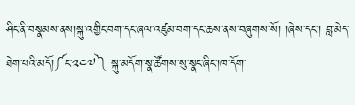ཤིང་ནི་བསྣམས་ནས།སྐུ་འགྱིང་བག་དང་ཞལ་འཛུམ་བག་དང་ཆས་ནས་བཞུགས་སོ། །ཞེས་དང་། བླ་མེད་ཐེག་པའི་མདོ།༼ང་༢༤༧༽ སྐུ་མདོག་སྣ་ཚོགས་སུ་སྣང་ཞིང་།ཁ་དོག་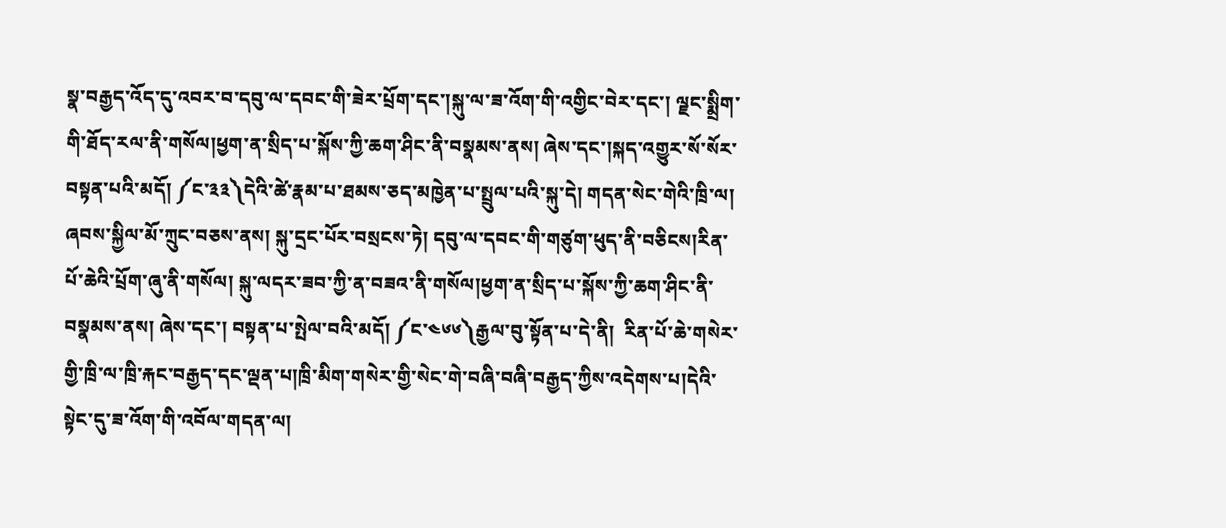སྣ་བརྒྱད་འོད་དུ་འབར་བ་དབུ་ལ་དབང་གི་ཟེར་པྲོག་དང་།སྐུ་ལ་ཟ་འོག་གི་འགྱིང་བེར་དང་། ལྗང་སྨྲིག་གི་ཐོད་རལ་ནི་གསོལ།ཕྱག་ན་སྲིད་པ་སྐོས་ཀྱི་ཆག་ཤིང་ནི་བསྣམས་ནས། ཞེས་དང་།སྐད་འགྱུར་སོ་སོར་བསྟན་པའི་མདོ། ༼ང་༣༣༽དེའི་ཚེ་རྣམ་པ་ཐམས་ཅད་མཁྱེན་པ་སྤྲུལ་པའི་སྐུ་དེ། གདན་སེང་གེའི་ཁྲི་ལ།  ཞབས་སྐྱིལ་མོ་ཀྲུང་བཅས་ནས། སྐུ་དྲང་པོར་བསྲངས་ཏེ། དབུ་ལ་དབང་གི་གཙུག་ཕུད་ནི་བཅིངས།རིན་པོ་ཆེའི་པྲོག་ཞུ་ནི་གསོལ། སྐུ་ལདར་ཟབ་ཀྱི་ན་བཟའ་ནི་གསོལ།ཕྱག་ན་སྲིད་པ་སྐོས་ཀྱི་ཆག་ཤིང་ནི་བསྣམས་ནས། ཞེས་དང་། བསྟན་པ་སྤེལ་བའི་མདོ། ༼ང་༤༦༦༽རྒྱལ་བུ་སྟོན་པ་དེ་ནི།  རིན་པོ་ཆེ་གསེར་གྱི་ཁྲི་ལ་ཁྲི་རྐང་བརྒྱད་དང་ལྡན་པ།ཁྲི་མིག་གསེར་གྱི་སེང་གེ་བཞི་བཞི་བརྒྱད་ཀྱིས་འདེགས་པ།དེའི་སྟེང་དུ་ཟ་འོག་གི་འབོལ་གདན་ལ།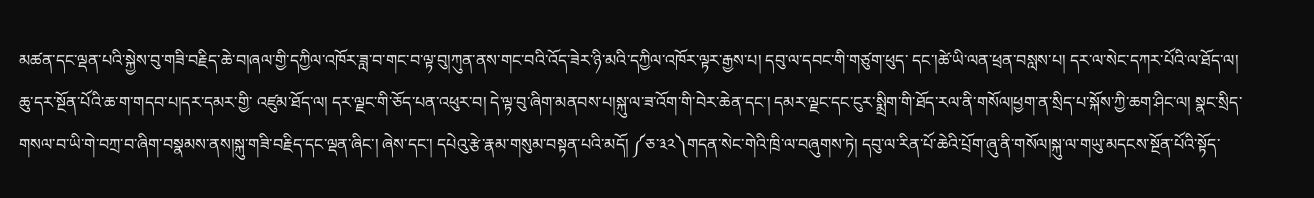མཚན་དང་ལྡན་པའི་སྐྱེས་བུ་གཟི་བརྗིད་ཆེ་བ།ཞལ་གྱི་དཀྱིལ་འཁོར་ཟླ་བ་གང་བ་ལྟ་བུ།ཀུན་ནས་གང་བའི་འོད་ཟེར་ཉི་མའི་དཀྱིལ་འཁོར་ལྟར་རྒྱས་པ། དབུ་ལ་དབང་གི་གཙུག་ཕུད་ དང་།ཚེ་ཡི་ལན་ཕྲན་བསླས་པ། དར་ལ་སེང་དཀར་པོའི་ལ་ཐོད་ལ། ཆུ་དར་སྔོན་པོའི་ཆ་ག་གདབ་པ།དར་དམར་གྱི་ འཛུམ་ཐོད་ལ། དར་ལྗང་གི་ཅོད་པན་འཕུར་བ། དེ་ལྟ་བུ་ཞིག་མནབས་པ།སྐུ་ལ་ཟ་འོག་གི་བེར་ཆེན་དང་། དམར་ལྗང་དང་ངུར་སྨྲིག་གི་ཐོད་རལ་ནི་གསོལ།ཕྱག་ན་སྲིད་པ་སྐོས་ཀྱི་ཆག་ཤིང་ལ། སྣང་སྲིད་གསལ་བ་ཡི་གེ་བཀྲ་བ་ཞིག་བསྣམས་ནས།སྐུ་གཟི་བརྗིད་དང་ལྡན་ཞིང་། ཞེས་དང་། དཔེའུ་རྩེ་རྣམ་གསུམ་བསྟན་པའི་མདོ། ༼ཅ་༣༢༽གདན་སེང་གེའི་ཁྲི་ལ་བཞུགས་ཏེ། དབུ་ལ་རིན་པོ་ཆེའི་པྲོག་ཞུ་ནི་གསོལ།སྐུ་ལ་གཡུ་མདངས་སྔོན་པོའི་སྟོད་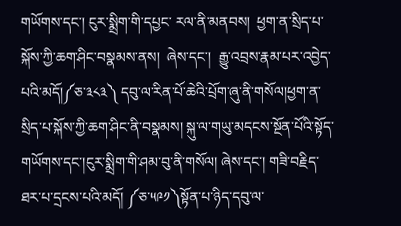གཡོགས་དང་། ངུར་སྨྲིག་གི་དཔྱང་ རལ་ནི་མནབས།  ཕྱག་ན་སྲིད་པ་སྐོས་ཀྱི་ཆག་ཤིང་བསྣམས་ནས།  ཞེས་དང་།  རྒྱུ་འབྲས་རྣམ་པར་འབྱེད་པའི་མདོ།༼ཅ་༣༨༣༽ དབུ་ལ་རིན་པོ་ཆེའི་པྲོག་ཞུ་ནི་གསོལ།ཕྱག་ན་སྲིད་པ་སྐོས་ཀྱི་ཆག་ཤིང་ནི་བསྣམས། སྐུ་ལ་གཡུ་མདངས་སྔོན་པོའི་སྟོད་གཡོགས་དང་།ངུར་སྨྲིག་གི་ཤམ་བུ་ནི་གསོལ། ཞེས་དང་། གཟི་བརྗིད་ཐར་པ་དྲངས་པའི་མདོ། ༼ཅ་༥༩༡༽སྟོན་པ་ཉིད་དབུ་ལ་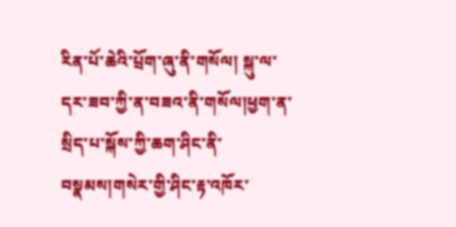རིན་པོ་ཆེའི་པྲོག་ཞུ་ནི་གསོལ། སྐུ་ལ་དར་ཟབ་ཀྱི་ན་བཟའ་ནི་གསོལ།ཕྱག་ན་སྲིད་པ་སྐོས་ཀྱི་ཆག་ཤིང་ནི་ བསྣམས།གསེར་གྱི་ཤིང་རྟ་འཁོར་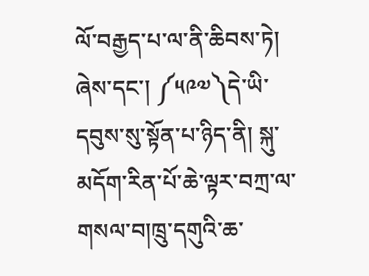ལོ་བརྒྱད་པ་ལ་ནི་ཆིབས་ཏེ། ཞེས་དང་། ༼༥༩༧༽དེ་ཡི་དབུས་སུ་སྟོན་པ་ཉིད་ནི། སྐུ་མདོག་རིན་པོ་ཆེ་ལྟར་བཀྲ་ལ་གསལ་བ།ཁྲུ་དགུའི་ཆ་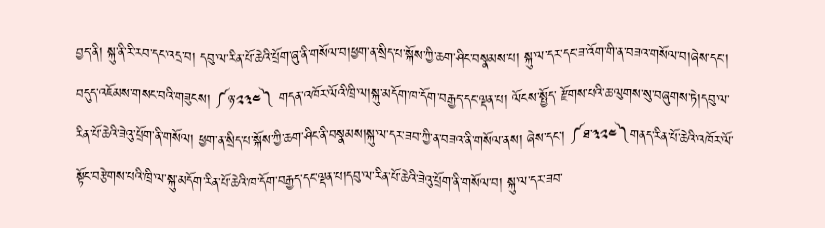བྱད་ནི། སྐུ་ནི་རི་རབ་དང་འདྲ་བ། དབུ་ལ་རིན་པོ་ཆེའི་པྲོག་ཞུ་ནི་གསོལ་བ།ཕྱག་ན་སྲིད་པ་སྐོས་ཀྱི་ཆག་ཤིང་བསྣམས་པ། སྐུ་ལ་དར་དང་ཟ་འོག་གི་ན་བཟའ་གསོལ་བ།ཞེས་དང་། བདུད་འཇོམས་གསང་བའི་གཟུངས། ༼ཉ་༢༣༤༽ གདན་འཁོར་ལོའི་ཁྲི་ལ།སྐུ་མདོག་ཁ་དོག་བརྒྱད་དང་ལྡན་པ། ལོངས་སྤྱོད་ རྫོགས་པའི་ཆ་ལུགས་སུ་བཞུགས་ཏེ།དབུ་ལ་རིན་པོ་ཆེའི་ཟེའུ་པྲོག་ནི་གསོལ། ཕྱག་ན་སྲིད་པ་སྐོས་ཀྱི་ཆག་ཤིང་ནི་བསྣམས།སྐུ་ལ་དར་ཟབ་ཀྱི་ན་བཟའ་ནི་གསོལ་ནས། ཞེས་དང་། ༼ཐ་༣༢༤༽གནད་རིན་པོ་ཆེའི་འཁོར་ལོ་སྟོང་བརྩེགས་པའི་ཁྲི་ལ་སྐུ་མདོག་རིན་པོ་ཆེའི་ཁ་དོག་བརྒྱད་དང་ལྡན་པ།དབུ་ལ་རིན་པོ་ཆེའི་ཟེའུ་པྲོག་ནི་གསོལ་བ། སྐུ་ལ་དར་ཟབ་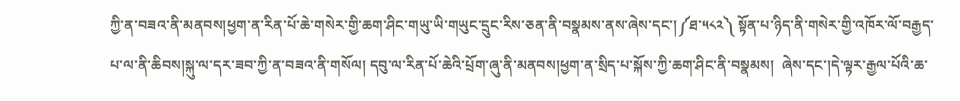ཀྱི་ན་བཟའ་ནི་མནབས།ཕྱག་ན་རིན་པོ་ཆེ་གསེར་གྱི་ཆག་ཤིང་གཡུ་ཡི་གཡུང་དྲུང་རིས་ཅན་ནི་བསྣམས་ནས་ཞེས་དང་།༼ཐ་༥༨༢༽ སྟོན་པ་ཉིད་ནི་གསེར་གྱི་འཁོར་ལོ་བརྒྱད་པ་ལ་ནི་ཆིབས།སྐུ་ལ་དར་ཟབ་ཀྱི་ན་བཟའ་ནི་གསོལ། དབུ་ལ་རིན་པོ་ཆེའི་པྲོག་ཞུ་ནི་མནབས།ཕྱག་ན་སྲིད་པ་སྐོས་ཀྱི་ཆག་ཤིང་ནི་བསྣམས།  ཞེས་དང་།དེ་ལྟར་རྒྱལ་པོའི་ཆ་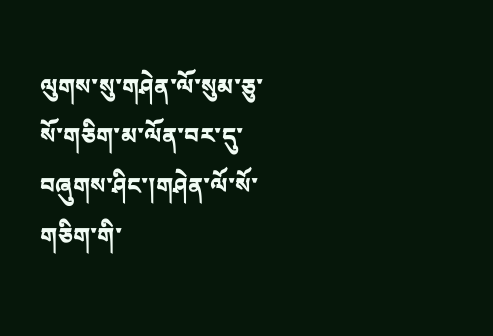ལུགས་སུ་གཤེན་ལོ་སུམ་ཅུ་སོ་གཅིག་མ་ལོན་བར་དུ་བཞུགས་ཤིང་།གཤེན་ལོ་སོ་གཅིག་གི་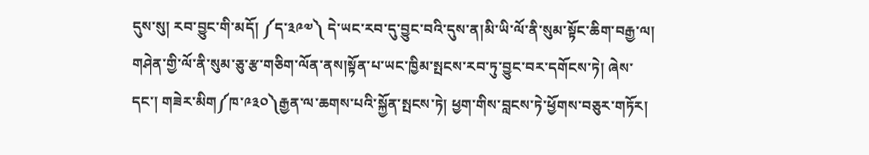དུས་སུ། རབ་བྱུང་གི་མདོ། ༼ད་༣༩༧༽ དེ་ཡང་རབ་དུ་བྱུང་བའི་དུས་ན།མི་ཡི་ལོ་ནི་སུམ་སྟོང་ཆིག་བརྒྱ་ལ། གཤེན་གྱི་ལོ་ནི་སུམ་ཅུ་རྩ་གཅིག་ལོན་ནས།སྟོན་པ་ཡང་ཁྱིམ་སྤངས་རབ་ཏུ་བྱུང་བར་དགོངས་ཏེ། ཞེས་དང་། གཟེར་མིག༼ཁ་༩༣༠༽རྒྱན་ལ་ཆགས་པའི་སྐྱོན་སྤངས་ཏེ། ཕྱག་གིས་བླངས་ཏེ་ཕྱོགས་བཅུར་གཏོར།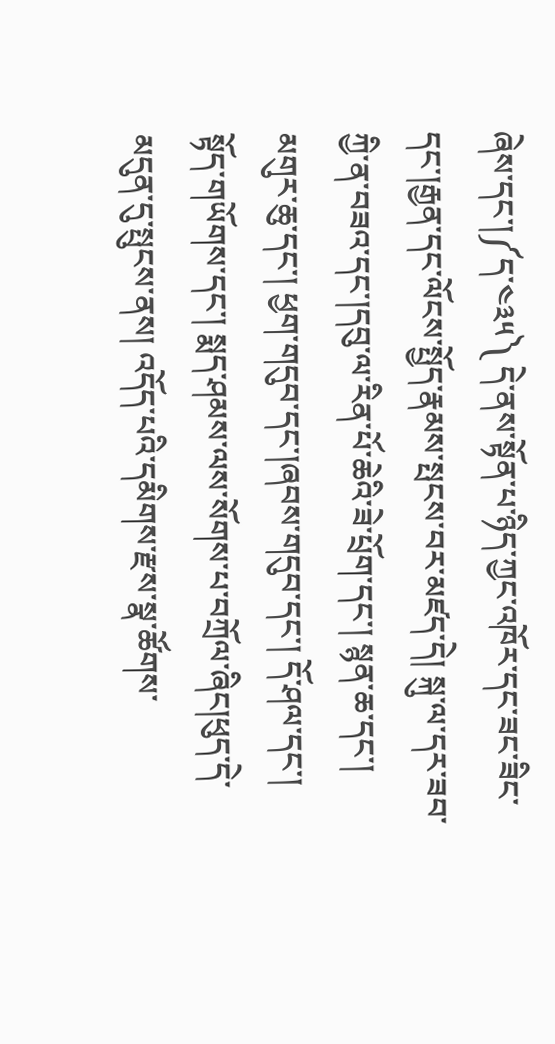ཞེས་དང་།༼ད་༤༣༥༽ དེ་ནས་སྟོན་པ་ཉིད་ཀྱང་འཁོར་དང་ཟང་ཟིང་དང་།རྒྱན་དང་ལོངས་སྤྱོད་རྣམས་སྤངས་བར་མཛད་དེ། སྐུ་ལ་དར་ཟབ་ཀྱི་ན་བཟའ་དང་།དབུ་ལ་རིན་པོ་ཆེའི་ཟེ་པྲོག་དང་། སྙན་ཆ་དང་། མགུར་ཆུ་དང་། ཕྱག་གདུབ་དང་།ཞབས་གདུབ་དང་། དོ་ཤལ་དང་། སྟོད་གཡོགས་དང་། སྨད་ཤམས་ལས་སོགས་པ་བཀྲོལ་ཞིང།ཕུད་དེ་མདུན་དུ་སྤུངས་ནས། འདོད་པའི་དམིགས་རྫས་སྣ་ཚོགས་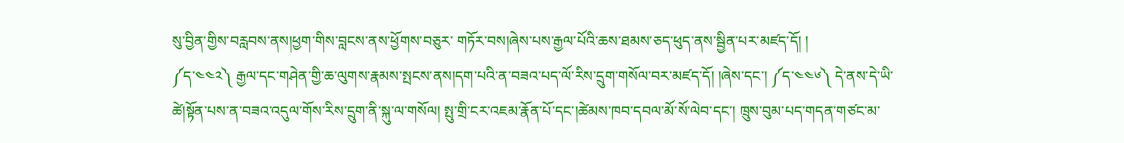སུ་བྱིན་གྱིས་བརླབས་ནས།ཕྱག་གིས་བླངས་ནས་ཕྱོགས་བཅུར་ གཏོར་བས།ཞེས་པས་རྒྱལ་པོའི་ཆས་ཐམས་ཅད་ཕུད་ནས་སྦྱིན་པར་མཛད་དོ། །
༼ད་༤༤༢༽ རྒྱལ་དང་གཤེན་གྱི་ཆ་ལུགས་རྣམས་སྤངས་ནས།དག་པའི་ན་བཟའ་པད་ལོ་རིས་དྲུག་གསོལ་བར་མཛད་དོ། །ཞེས་དང་། ༼ད་༤༤༦༽ དེ་ནས་དེ་ཡི་ཚེ།སྟོན་པས་ན་བཟའ་འདུལ་གོས་རིས་དྲུག་ནི་སྐུ་ལ་གསོལ། སྤུ་གྲི་ངར་འཇམ་རྣོན་པོ་དང་།ཚེམས་ཁབ་དབལ་མོ་སོ་ལེབ་དང་། ཁྲུས་བུམ་པད་གདན་གཙང་མ་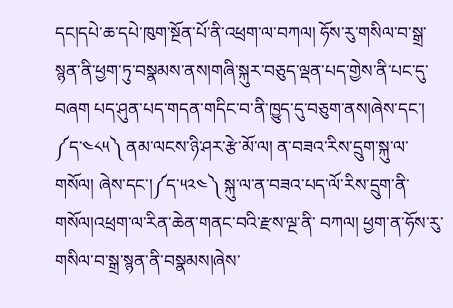དང།དཔེ་ཆ་དཔེ་ཁུག་སྔོན་པོ་ནི་འཕྲག་ལ་བཀལ། ཧོས་རུ་གསིལ་བ་སྒྲ་སྙན་ནི་ཕྱག་ཏུ་བསྣམས་ནས།གཞི་སྐུར་བཅུད་ལྡན་པད་གྱེས་ནི་པང་དུ་བཞག པད་ཤུན་པད་གདན་གདིང་བ་ནི་ཁྱུད་དུ་བཅུག་ནས།ཞེས་དང་། ༼ད་༤༨༥༽ ནམ་ལངས་ཉི་ཤར་རྩེ་མོ་ལ། ན་བཟའ་རིས་དྲུག་སྐུ་ལ་ གསོལ། ཞེས་དང་།༼ད་༥༢༤༽ སྐུ་ལ་ན་བཟའ་པད་ལོ་རིས་དྲུག་ནི་གསོལ།འཕྲག་ལ་རིན་ཆེན་གནང་བའི་རྫས་ལྔ་ནི་ བཀལ། ཕྱག་ན་ཧོས་རུ་གསིལ་བ་སྒྲ་སྙན་ནི་བསྣམས།ཞེས་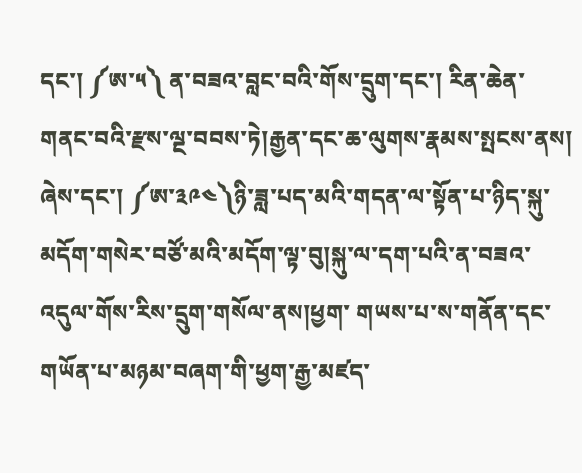དང་། ༼ཨ་༥༽ ན་བཟའ་བླང་བའི་གོས་དྲུག་དང་། རིན་ཆེན་ གནང་བའི་རྫས་ལྔ་བབས་ཏེ།རྒྱན་དང་ཆ་ལུགས་རྣམས་སྤངས་ནས། ཞེས་དང་། ༼ཨ་༣༩༤༽ཉི་ཟླ་པད་མའི་གདན་ལ་སྟོན་པ་ཉིད་སྐུ་མདོག་གསེར་བཙོ་མའི་མདོག་ལྟ་བུ།སྐུ་ལ་དག་པའི་ན་བཟའ་འདུལ་གོས་རིས་དྲུག་གསོལ་ནས།ཕྱག་ གཡས་པ་ས་གནོན་དང་གཡོན་པ་མཉམ་བཞག་གི་ཕྱག་རྒྱ་མཛད་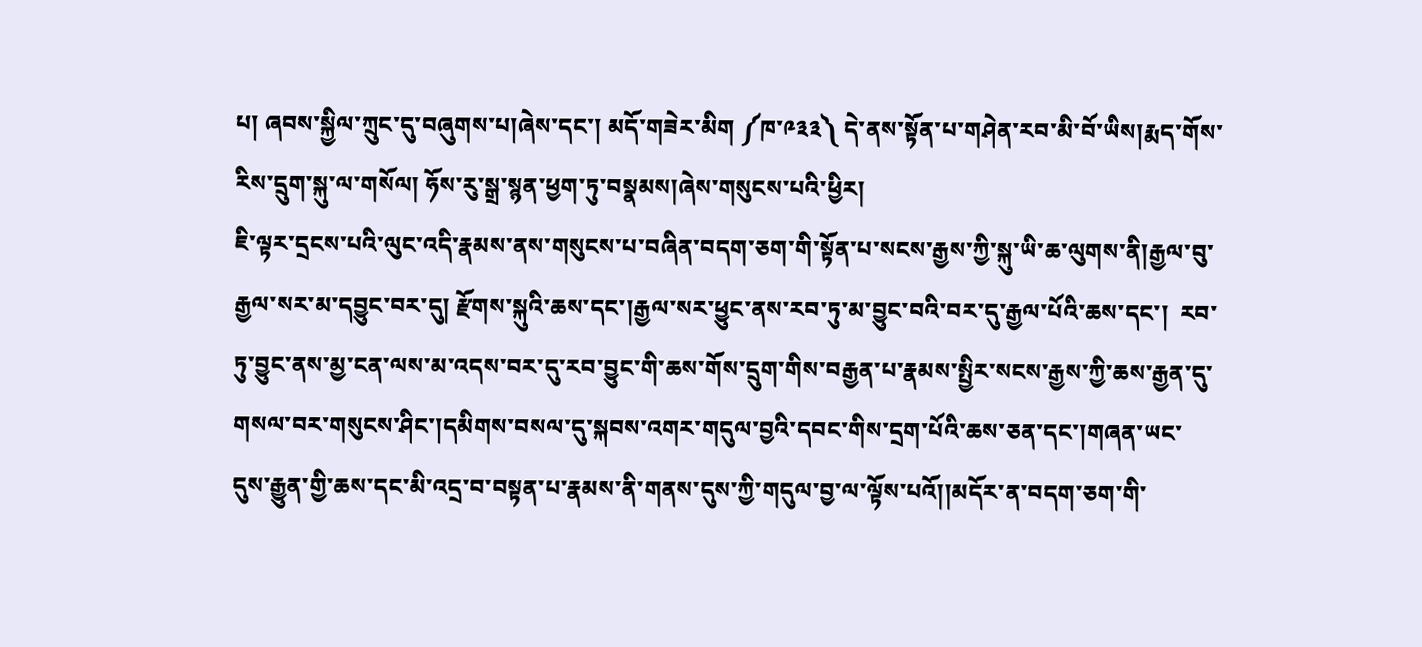པ། ཞབས་སྐྱིལ་ཀྲུང་དུ་བཞུགས་པ།ཞེས་དང་། མདོ་གཟེར་མིག ༼ཁ་༩༣༣༽ དེ་ནས་སྟོན་པ་གཤེན་རབ་མི་བོ་ཡིས།རྨད་གོས་རིས་དྲུག་སྐུ་ལ་གསོལ། ཧོས་རུ་སྒྲ་སྙན་ཕྱག་ཏུ་བསྣམས།ཞེས་གསུངས་པའི་ཕྱིར།
ཇི་ལྟར་དྲངས་པའི་ལུང་འདི་རྣམས་ནས་གསུངས་པ་བཞིན་བདག་ཅག་གི་སྟོན་པ་སངས་རྒྱས་ཀྱི་སྐུ་ཡི་ཆ་ལུགས་ནི།རྒྱལ་བུ་རྒྱལ་སར་མ་དབྱུང་བར་དུ། རྫོགས་སྐུའི་ཆས་དང་།རྒྱལ་སར་ཕྱུང་ནས་རབ་ཏུ་མ་བྱུང་བའི་བར་དུ་རྒྱལ་པོའི་ཆས་དང་།  རབ་ཏུ་བྱུང་ནས་མྱ་ངན་ལས་མ་འདས་བར་དུ་རབ་བྱུང་གི་ཆས་གོས་དྲུག་གིས་བརྒྱན་པ་རྣམས་སྤྱིར་སངས་རྒྱས་ཀྱི་ཆས་རྒྱན་དུ་གསལ་བར་གསུངས་ཤིང་།དམིགས་བསལ་དུ་སྐབས་འགར་གདུལ་བྱའི་དབང་གིས་དྲག་པོའི་ཆས་ཅན་དང་།གཞན་ཡང་དུས་རྒྱུན་གྱི་ཆས་དང་མི་འདྲ་བ་བསྟན་པ་རྣམས་ནི་གནས་དུས་ཀྱི་གདུལ་བྱ་ལ་ལྟོས་པའོ།།མདོར་ན་བདག་ཅག་གི་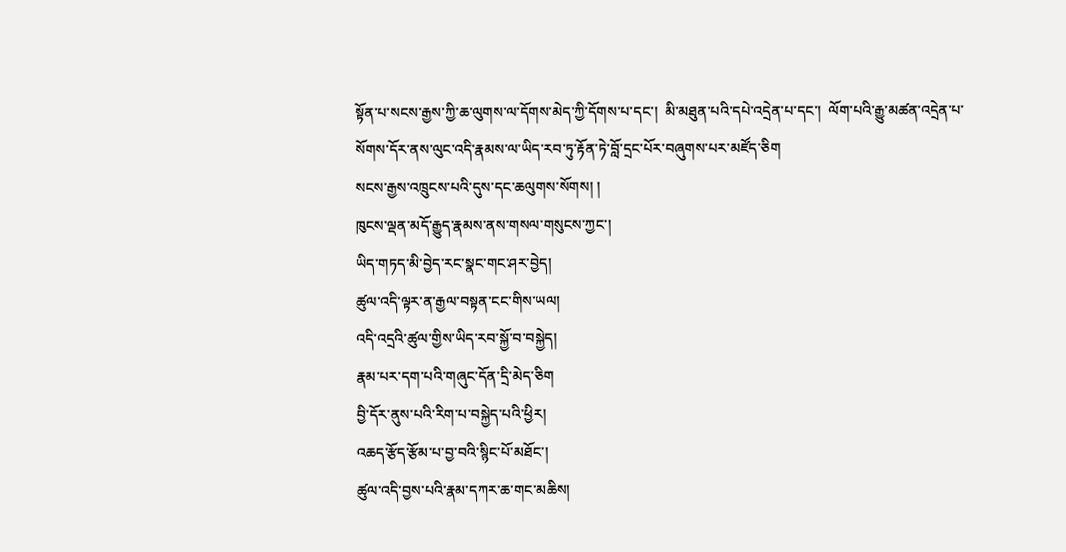སྟོན་པ་སངས་རྒྱས་ཀྱི་ཆ་ལུགས་ལ་དོགས་མེད་ཀྱི་དོགས་པ་དང་།  མི་མཐུན་པའི་དཔེ་འདྲེན་པ་དང་།  ལོག་པའི་རྒྱུ་མཚན་འདྲེན་པ་སོགས་དོར་ནས་ལུང་འདི་རྣམས་ལ་ཡིད་རབ་ཏུ་རྟོན་ཏེ་བློ་དྲང་པོར་བཞུགས་པར་མཛོད་ཅིག
སངས་རྒྱས་འཁྲུངས་པའི་དུས་དང་ཆལུགས་སོགས། །
ཁུངས་ལྡན་མདོ་རྒྱུད་རྣམས་ནས་གསལ་གསུངས་ཀྱང་།
ཡིད་གཏད་མི་བྱེད་རང་སྣང་གང་ཤར་བྱེད།
ཚུལ་འདི་ལྟར་ན་རྒྱལ་བསྟན་ངང་གིས་ཡལ།
འདི་འདྲའི་ཚུལ་གྱིས་ཡིད་རབ་སྐྱོ་བ་བསྐྱེད།
རྣམ་པར་དག་པའི་གཞུང་དོན་དྲི་མེད་ཅིག
བྱི་དོར་ནུས་པའི་རིག་པ་བསྐྱེད་པའི་ཕྱིར།
འཆད་རྩོད་རྩོམ་པ་བྱ་བའི་སྙིང་པོ་མཐོང་།
ཚུལ་འདི་བྱས་པའི་རྣམ་དཀར་ཆ་གང་མཆིས།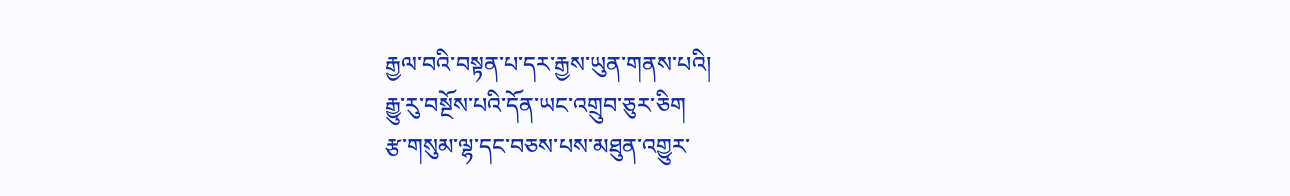རྒྱལ་བའི་བསྟན་པ་དར་རྒྱས་ཡུན་གནས་པའི།
རྒྱུ་རུ་བསྔོས་པའི་དོན་ཡང་འགྲུབ་ཅུར་ཅིག
རྩ་གསུམ་ལྷ་དང་བཅས་པས་མཐུན་འགྱུར་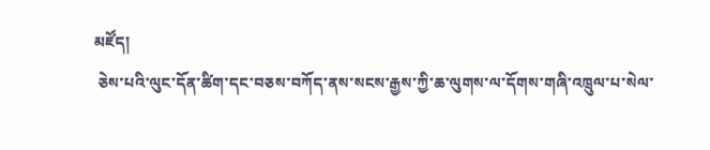མཛོད།
 ཅེས་པའི་ལུང་དོན་ཚིག་དང་བཅས་བཀོད་ནས་སངས་རྒྱས་ཀྱི་ཆ་ལུགས་ལ་དོགས་གཞི་འཁྲུལ་པ་སེལ་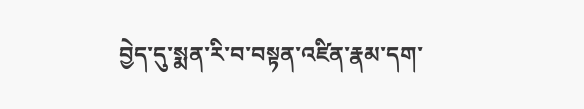བྱེད་དུ་སྨན་རི་བ་བསྟན་འཛིན་རྣམ་དག་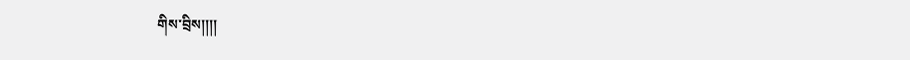གིས་བྲིས།།།།